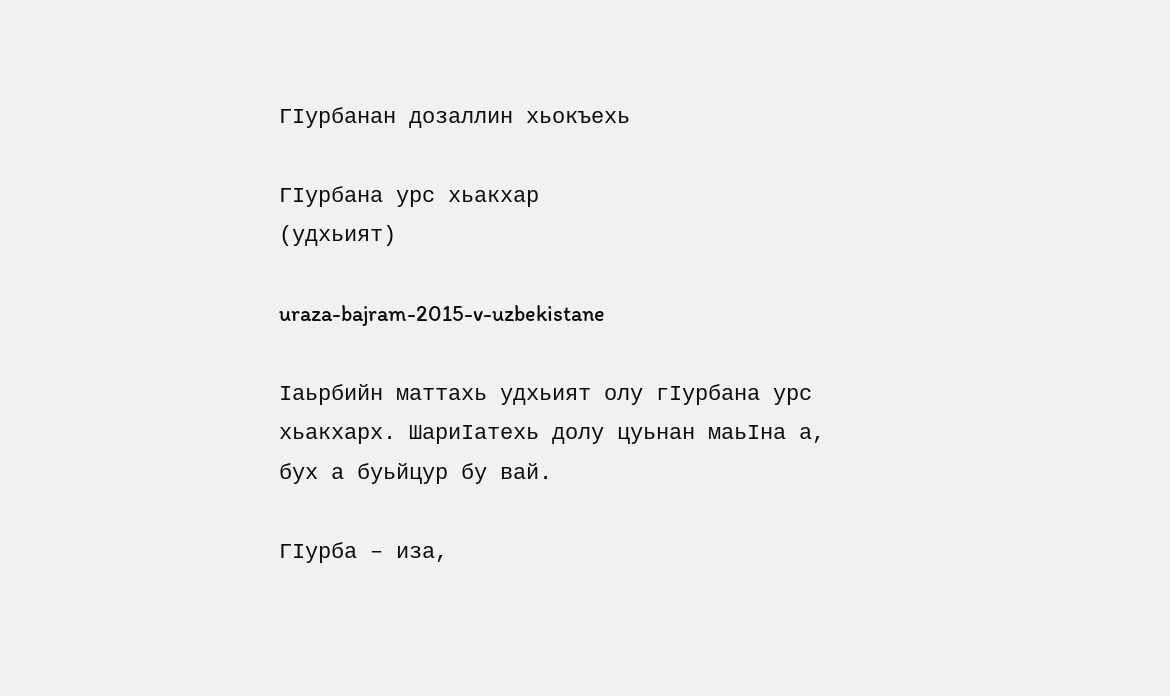ГIурбанан дозаллин хьокъехь

ГIурбана урс хьакхар
(удхьият)

uraza-bajram-2015-v-uzbekistane

Iаьрбийн маттахь удхьият олу гIурбана урс хьакхарх. ШариIатехь долу цуьнан маьIна а, бух а буьйцур бу вай.

ГIурба – иза,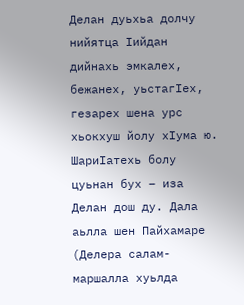Делан дуьхьа долчу нийятца Iийдан дийнахь эмкалех, бежанех, уьстагIех, гезарех шена урс хьокхуш йолу хIума ю. ШариIатехь болу цуьнан бух – иза Делан дош ду. Дала аьлла шен Пайхамаре (Делера салам-маршалла хуьлда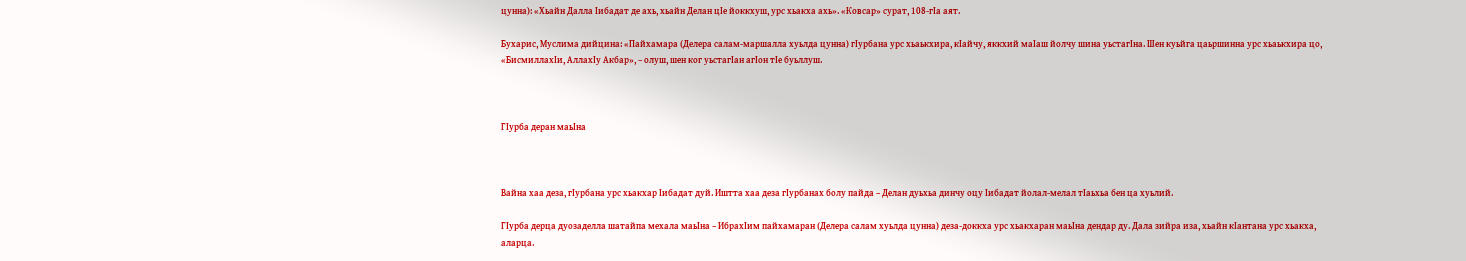цунна): «Хьайн Далла Iибадат де ахь, хьайн Делан цIе йоккхуш, урс хьакха ахь». «Ковсар» сурат, 108-гIа аят.

Бухарис, Муслима дийцина: «Пайхамара (Делера салам-маршалла хуьлда цунна) гIурбана урс хьаькхира, кIайчу, яккхий маIаш йолчу шина уьстагIна. Шен куьйга цаьршинна урс хьаькхира цо, «БисмиллахIи, АллахIу Акбар», – олуш, шен ког уьстагIан агIон тIе буьллуш.



ГIурба деран маьIна



Вайна хаа деза, гIурбана урс хьакхар Iибадат дуй. Иштта хаа деза гIурбанах болу пайда – Делан дуьхьа динчу оцу Iибадат йолал-мелал тIаьхьа бен ца хуьлий.

ГIурба дерца дуозаделла шатайпа мехала маьIна – ИбрахIим пайхамаран (Делера салам хуьлда цунна) деза-доккха урс хьакхаран маьIна дендар ду. Дала зийра иза, хьайн кIантана урс хьакха, аларца.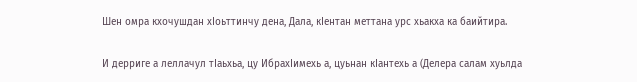Шен омра кхочушдан хIоьттинчу дена, Дала, кIентан меттана урс хьакха ка баийтира.

И дерриге а леллачул тIаьхьа, цу ИбрахIимехь а, цуьнан кIантехь а (Делера салам хуьлда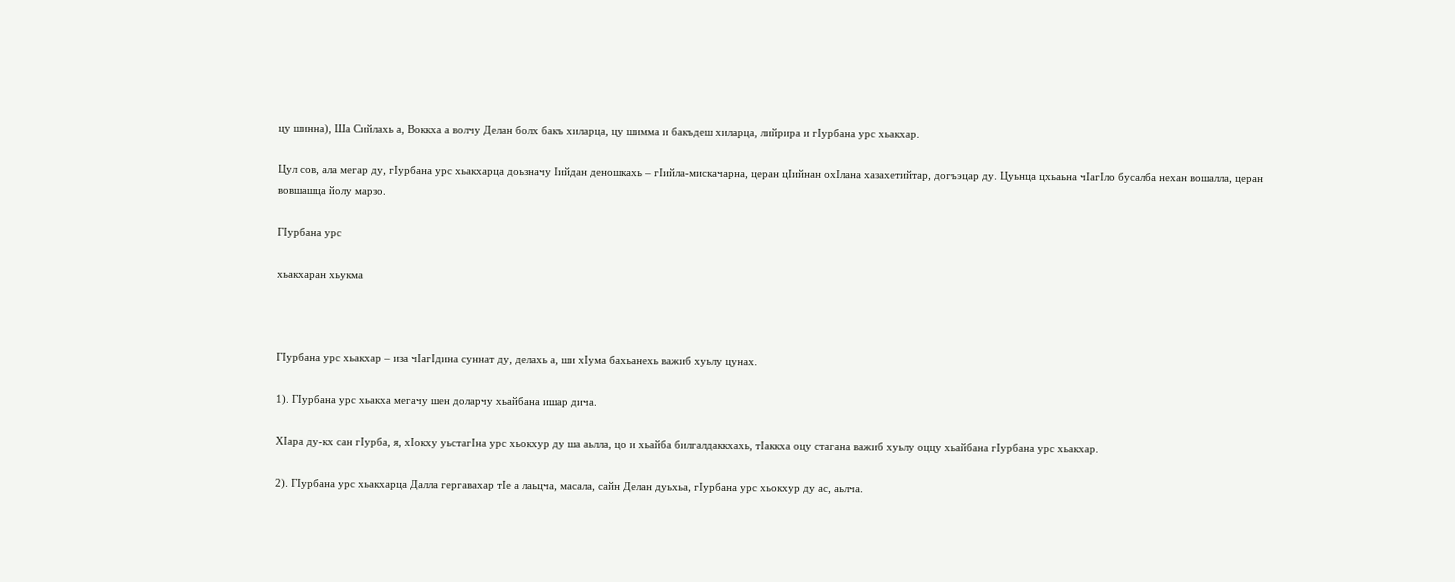цу шинна), Ша Сийлахь а, Воккха а волчу Делан болх бакъ хиларца, цу шимма и бакъдеш хиларца, лийрира и гIурбана урс хьакхар.

Цул сов, ала мегар ду, гIурбана урс хьакхарца доьзначу Iийдан деношкахь – гIийла-мискачарна, церан цIийнан охIлана хазахетийтар, догъэцар ду. Цуьнца цхьаьна чIагIло бусалба нехан вошалла, церан вовшашца йолу марзо.

ГIурбана урс

хьакхаран хьукма



ГIурбана урс хьакхар – иза чIагIдина суннат ду, делахь а, ши хIума бахьанехь важиб хуьлу цунах.

1). ГIурбана урс хьакха мегачу шен доларчу хьайбана ишар дича.

ХIара ду-кх сан гIурба, я, хIокху уьстагIна урс хьокхур ду ша аьлла, цо и хьайба билгалдаккхахь, тIаккха оцу стагана важиб хуьлу оццу хьайбана гIурбана урс хьакхар.

2). ГIурбана урс хьакхарца Далла гергавахар тIе а лаьцча, масала, сайн Делан дуьхьа, гIурбана урс хьокхур ду ас, аьлча.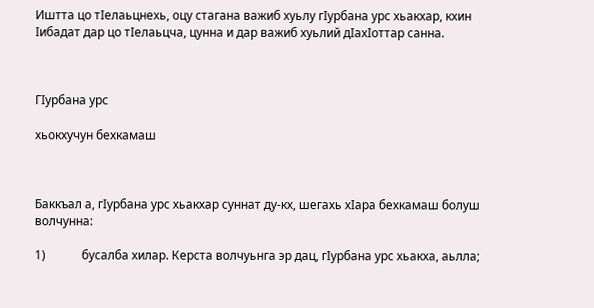Иштта цо тIелаьцнехь, оцу стагана важиб хуьлу гIурбана урс хьакхар, кхин Iибадат дар цо тIелаьцча, цунна и дар важиб хуьлий дIахIоттар санна.



ГIурбана урс

хьокхучун бехкамаш



Баккъал а, гIурбана урс хьакхар суннат ду-кх, шегахь хIара бехкамаш болуш волчунна:

1)            бусалба хилар. Керста волчуьнга эр дац, гIурбана урс хьакха, аьлла;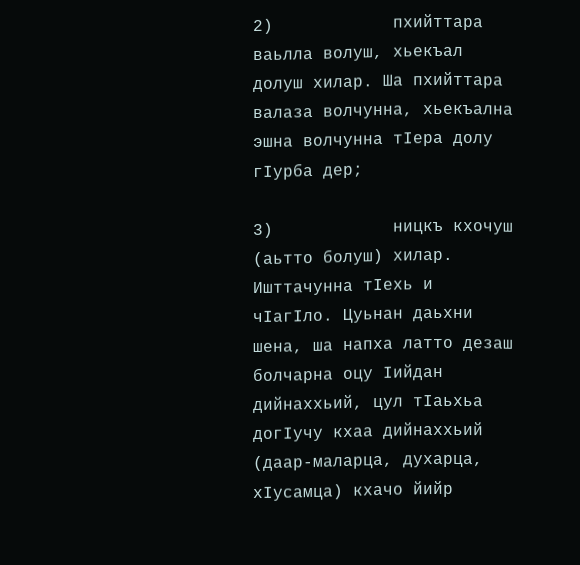2)            пхийттара ваьлла волуш, хьекъал долуш хилар. Ша пхийттара валаза волчунна, хьекъална эшна волчунна тIера долу гIурба дер;

3)            ницкъ кхочуш (аьтто болуш) хилар. Ишттачунна тIехь и чIагIло. Цуьнан даьхни шена, ша напха латто дезаш болчарна оцу Iийдан дийнаххьий, цул тIаьхьа догIучу кхаа дийнаххьий (даар-маларца, духарца, хIусамца) кхачо йийр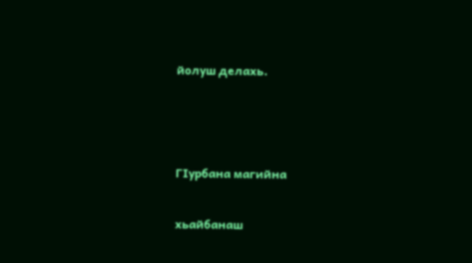йолуш делахь.



ГIурбана магийна

хьайбанаш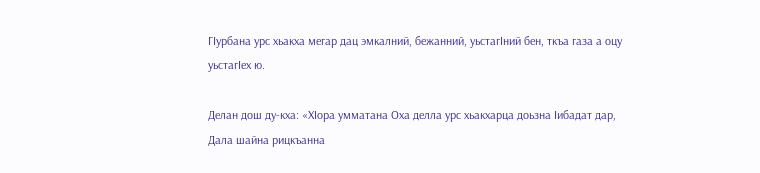ГIурбана урс хьакха мегар дац эмкалний, бежанний, уьстагIний бен, ткъа газа а оцу уьстагIех ю.

Делан дош ду-кха: «ХIора умматана Оха делла урс хьакхарца доьзна Iибадат дар, Дала шайна рицкъанна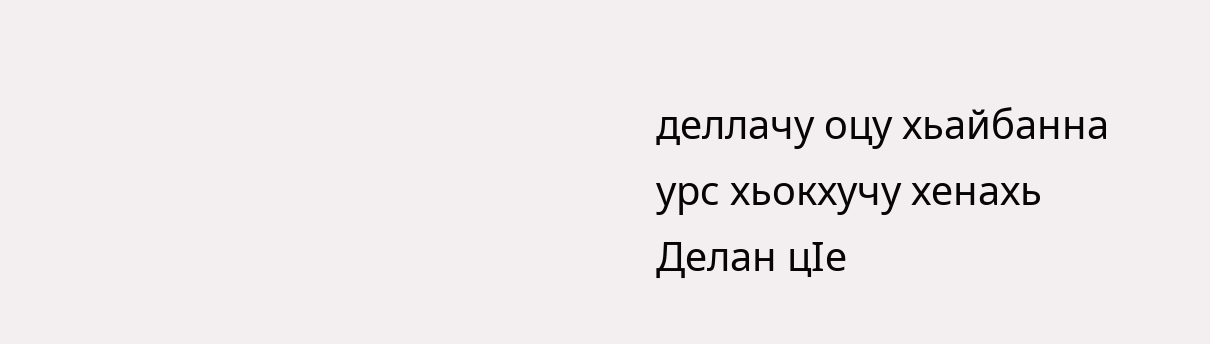деллачу оцу хьайбанна урс хьокхучу хенахь Делан цIе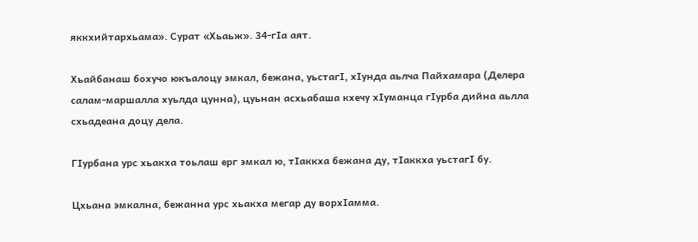яккхийтархьама». Сурат «Хьаьж». 34-гIа аят.

Хьайбанаш бохучо юкъалоцу эмкал, бежана, уьстагI, хIунда аьлча Пайхамара (Делера салам-маршалла хуьлда цунна), цуьнан асхьабаша кхечу хIуманца гIурба дийна аьлла схьадеана доцу дела.

ГIурбана урс хьакха тоьлаш ерг эмкал ю, тIаккха бежана ду, тIаккха уьстагI бу.

Цхьана эмкална, бежанна урс хьакха мегар ду ворхIамма.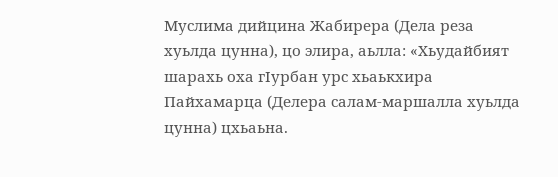Муслима дийцина Жабирера (Дела реза хуьлда цунна), цо элира, аьлла: «Хьудайбият шарахь оха гIурбан урс хьаькхира Пайхамарца (Делера салам-маршалла хуьлда цунна) цхьаьна.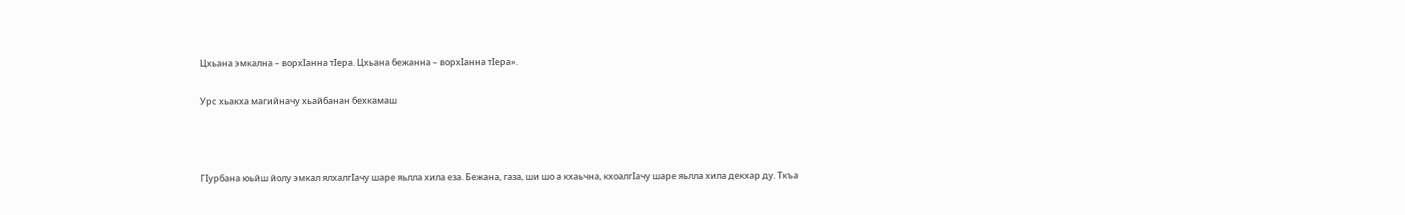Цхьана эмкална – ворхIанна тIера. Цхьана бежанна – ворхIанна тIера».

Урс хьакха магийначу хьайбанан бехкамаш



ГIурбана юьйш йолу эмкал ялхалгIачу шаре яьлла хила еза. Бежана, газа, ши шо а кхаьчна, кхоалгIачу шаре яьлла хила декхар ду. Ткъа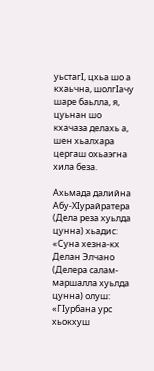уьстагI, цхьа шо а кхаьчна, шолгIачу шаре баьлла, я, цуьнан шо кхачаза делахь а, шен хьалхара цергаш охьаэгна хила беза.

Ахьмада далийна Абу-ХIурайратера (Дела реза хуьлда цунна) хьадис: «Суна хезна-кх Делан Элчано (Делера салам-маршалла хуьлда цунна) олуш: «ГIурбана урс хьокхуш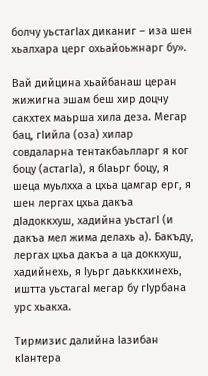болчу уьстагIах диканиг – иза шен хьалхара церг охьайоьжнарг бу».

Вай дийцина хьайбанаш церан жижигна эшам беш хир доцчу сакхтех маьрша хила деза. Мегар бац, гIийла (оза) хилар совдаларна тентакбаьлларг я ког боцу (астагIа), я бIаьрг боцу, я шеца муьлхха а цхьа цамгар ерг, я шен лергах цхьа дакъа дIадоккхуш, хадийна уьстагI (и дакъа мел жима делахь а). Бакъду, лергах цхьа дакъа а ца доккхуш, хадийнехь, я Iуьрг даьккхинехь, иштта уьстагаI мегар бу гIурбана урс хьакха.

Тирмизис далийна Iазибан кIантера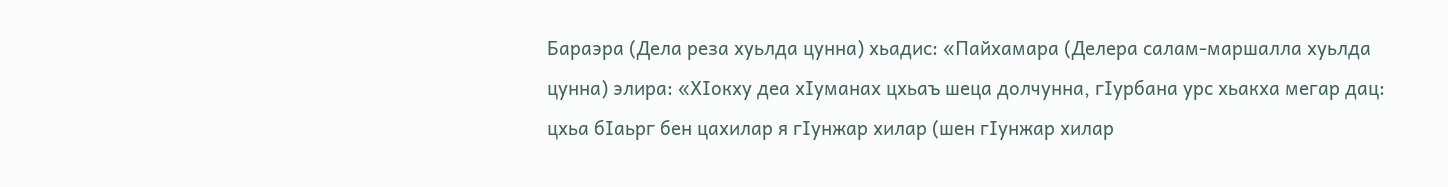Бараэра (Дела реза хуьлда цунна) хьадис: «Пайхамара (Делера салам-маршалла хуьлда цунна) элира: «ХIокху деа хIуманах цхьаъ шеца долчунна, гIурбана урс хьакха мегар дац: цхьа бIаьрг бен цахилар я гIунжар хилар (шен гIунжар хилар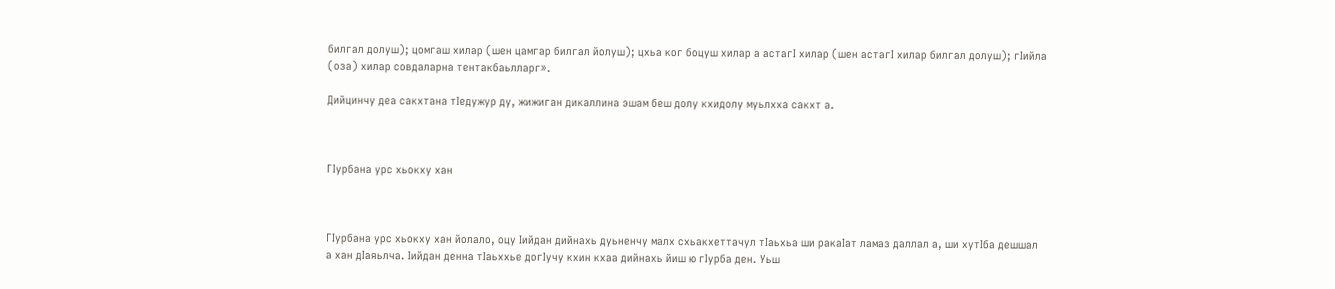билгал долуш); цомгаш хилар (шен цамгар билгал йолуш); цхьа ког боцуш хилар а астагI хилар (шен астагI хилар билгал долуш); гIийла (оза) хилар совдаларна тентакбаьлларг».

Дийцинчу деа сакхтана тIедужур ду, жижиган дикаллина эшам беш долу кхидолу муьлхха сакхт а.



ГIурбана урс хьокху хан



ГIурбана урс хьокху хан йолало, оцу Iийдан дийнахь дуьненчу малх схьакхеттачул тIаьхьа ши ракаIат ламаз даллал а, ши хутIба дешшал а хан дIаяьлча. Iийдан денна тIаьххье догIучу кхин кхаа дийнахь йиш ю гIурба ден. Уьш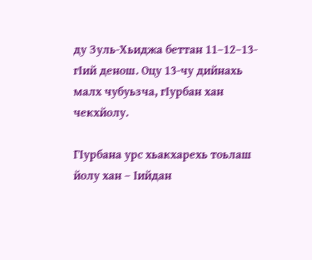ду Зуль-Хьиджа беттан 11–12–13-гIий денош. Оцу 13-чу дийнахь малх чубуьзча, гIурбан хан чекхйолу.

ГIурбана урс хьакхарехь тоьлаш йолу хан – Iийдан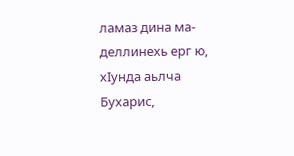ламаз дина ма-деллинехь ерг ю, хIунда аьлча Бухарис,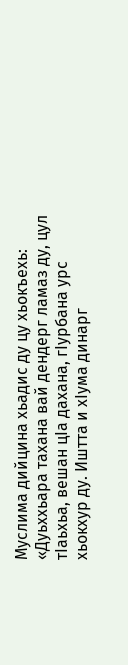Муслима дийцина хьадис ду цу хьокъехь: «Дуьххьара тахана вай дендерг ламаз ду, цул тIаьхьа, вешан цIа дахана, гIурбана урс хьокхур ду. Иштта и хIума динарг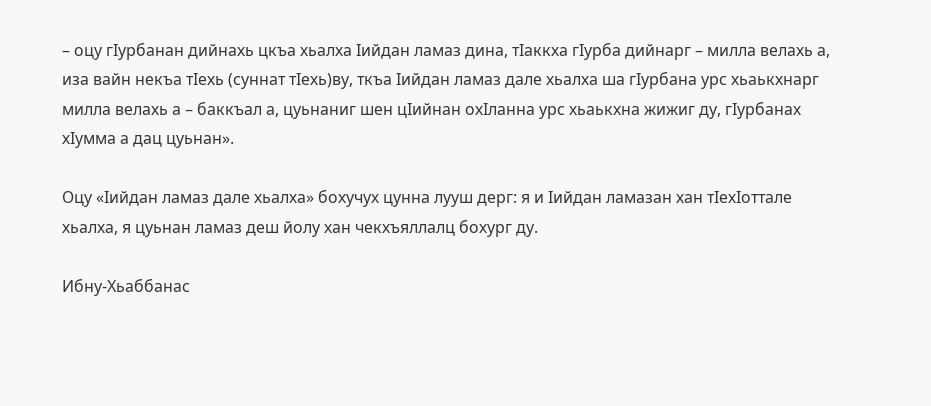– оцу гIурбанан дийнахь цкъа хьалха Iийдан ламаз дина, тIаккха гIурба дийнарг – милла велахь а, иза вайн некъа тIехь (суннат тIехь)ву, ткъа Iийдан ламаз дале хьалха ша гIурбана урс хьаькхнарг милла велахь а – баккъал а, цуьнаниг шен цIийнан охIланна урс хьаькхна жижиг ду, гIурбанах хIумма а дац цуьнан».

Оцу «Iийдан ламаз дале хьалха» бохучух цунна лууш дерг: я и Iийдан ламазан хан тIехIоттале хьалха, я цуьнан ламаз деш йолу хан чекхъяллалц бохург ду.

Ибну-Хьаббанас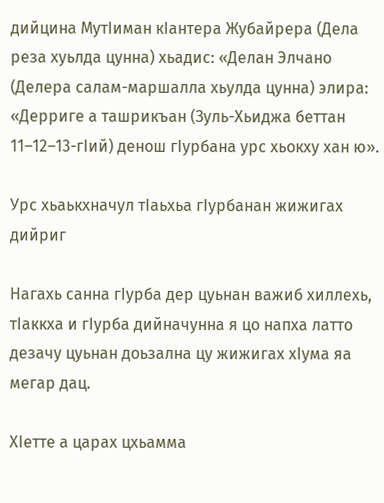дийцина МутIиман кIантера Жубайрера (Дела реза хуьлда цунна) хьадис: «Делан Элчано (Делера салам-маршалла хьулда цунна) элира: «Дерриге а ташрикъан (Зуль-Хьиджа беттан 11–12–13-гIий) денош гIурбана урс хьокху хан ю».

Урс хьаькхначул тIаьхьа гIурбанан жижигах дийриг

Нагахь санна гIурба дер цуьнан важиб хиллехь, тIаккха и гIурба дийначунна я цо напха латто дезачу цуьнан доьзална цу жижигах хIума яа мегар дац.

ХIетте а царах цхьамма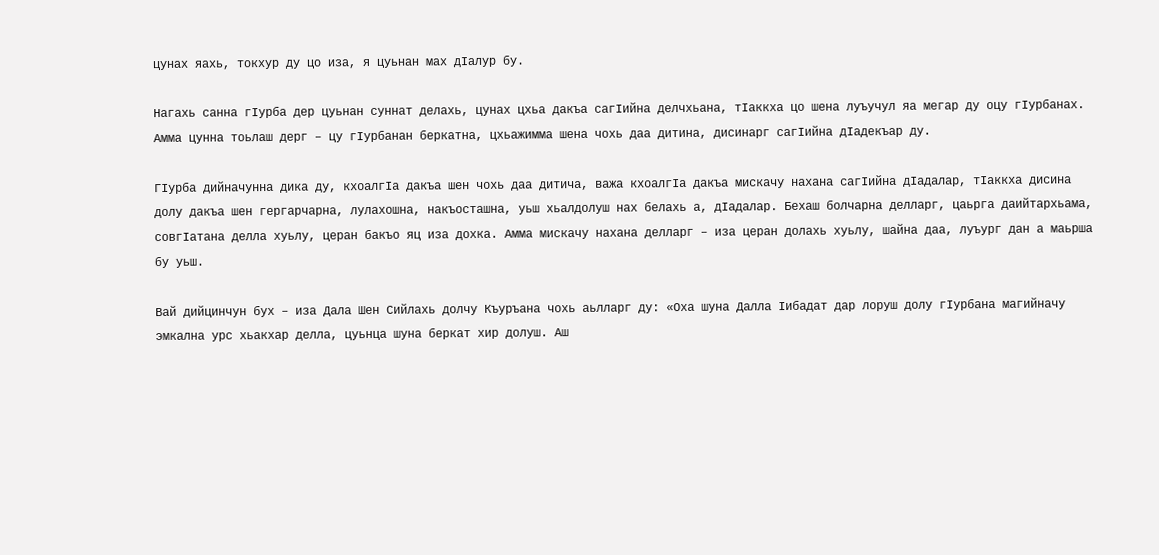цунах яахь, токхур ду цо иза, я цуьнан мах дIалур бу.

Нагахь санна гIурба дер цуьнан суннат делахь, цунах цхьа дакъа сагIийна делчхьана, тIаккха цо шена луъучул яа мегар ду оцу гIурбанах. Амма цунна тоьлаш дерг – цу гIурбанан беркатна, цхьажимма шена чохь даа дитина, дисинарг сагIийна дIадекъар ду.

ГIурба дийначунна дика ду, кхоалгIа дакъа шен чохь даа дитича, важа кхоалгIа дакъа мискачу нахана сагIийна дIадалар, тIаккха дисина долу дакъа шен гергарчарна, лулахошна, накъосташна, уьш хьалдолуш нах белахь а, дIадалар. Бехаш болчарна делларг, цаьрга даийтархьама, совгIатана делла хуьлу, церан бакъо яц иза дохка. Амма мискачу нахана делларг – иза церан долахь хуьлу, шайна даа, луъург дан а маьрша бу уьш.

Вай дийцинчун бух – иза Дала Шен Сийлахь долчу Къуръана чохь аьлларг ду: «Оха шуна Далла Iибадат дар лоруш долу гIурбана магийначу эмкална урс хьакхар делла, цуьнца шуна беркат хир долуш. Аш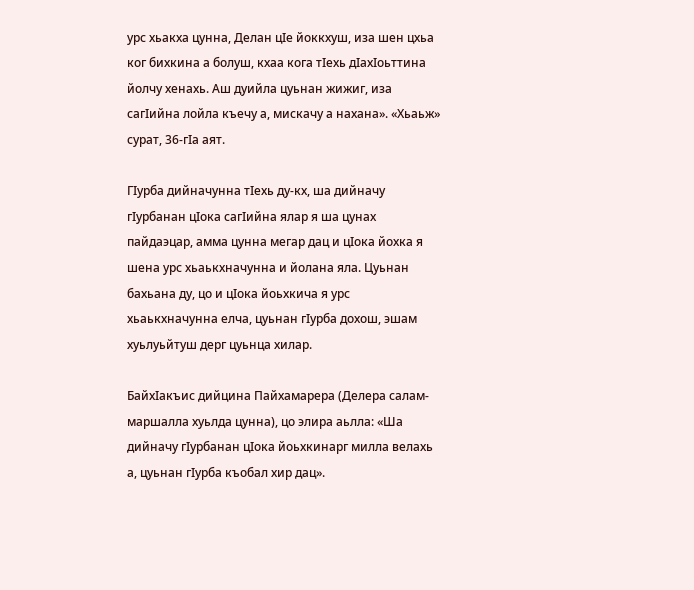урс хьакха цунна, Делан цIе йоккхуш, иза шен цхьа ког бихкина а болуш, кхаа кога тIехь дIахIоьттина йолчу хенахь. Аш дуийла цуьнан жижиг, иза сагIийна лойла къечу а, мискачу а нахана». «Хьаьж» сурат, 36-гIа аят.

ГIурба дийначунна тIехь ду-кх, ша дийначу гIурбанан цIока сагIийна ялар я ша цунах пайдаэцар, амма цунна мегар дац и цIока йохка я шена урс хьаькхначунна и йолана яла. Цуьнан бахьана ду, цо и цIока йоьхкича я урс хьаькхначунна елча, цуьнан гIурба дохош, эшам хуьлуьйтуш дерг цуьнца хилар.

БайхIакъис дийцина Пайхамарера (Делера салам-маршалла хуьлда цунна), цо элира аьлла: «Ша дийначу гIурбанан цIока йоьхкинарг милла велахь а, цуьнан гIурба къобал хир дац».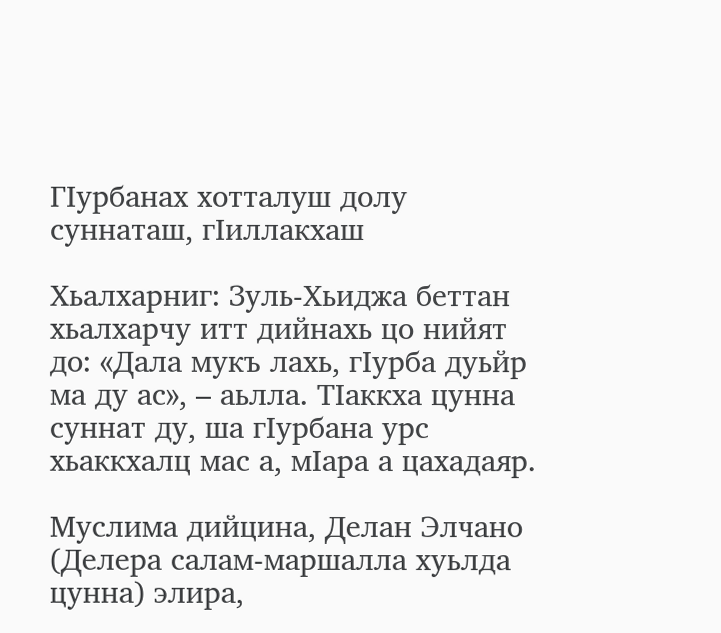ГIурбанах хотталуш долу суннаташ, гIиллакхаш

Хьалхарниг: Зуль-Хьиджа беттан хьалхарчу итт дийнахь цо нийят до: «Дала мукъ лахь, гIурба дуьйр ма ду ас», – аьлла. ТIаккха цунна суннат ду, ша гIурбана урс хьаккхалц мас а, мIара а цахадаяр.

Муслима дийцина, Делан Элчано (Делера салам-маршалла хуьлда цунна) элира,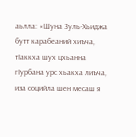аьлла: «Шуна Зуль-Хьиджа бутт карабеаний хиъча, тIаккха шух цхьанна гIурбана урс хьакха лиъча, иза социйла шен месаш я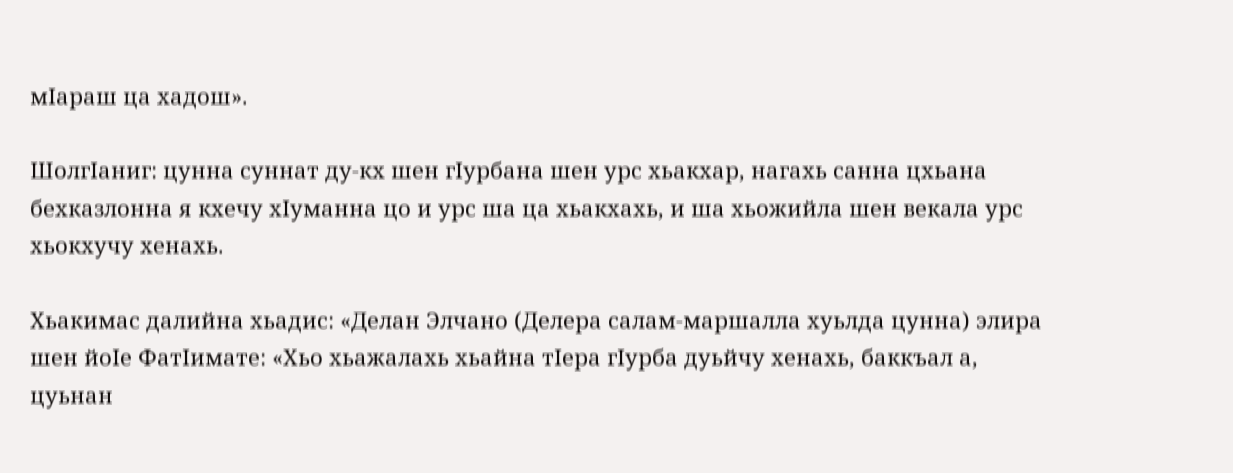мIараш ца хадош».

ШолгIаниг: цунна суннат ду-кх шен гIурбана шен урс хьакхар, нагахь санна цхьана бехказлонна я кхечу хIуманна цо и урс ша ца хьакхахь, и ша хьожийла шен векала урс хьокхучу хенахь.

Хьакимас далийна хьадис: «Делан Элчано (Делера салам-маршалла хуьлда цунна) элира шен йоIе ФатIимате: «Хьо хьажалахь хьайна тIера гIурба дуьйчу хенахь, баккъал а, цуьнан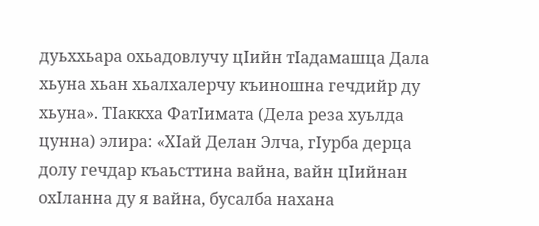дуьххьара охьадовлучу цIийн тIадамашца Дала хьуна хьан хьалхалерчу къиношна гечдийр ду хьуна». ТIаккха ФатIимата (Дела реза хуьлда цунна) элира: «ХIай Делан Элча, гIурба дерца долу гечдар къаьсттина вайна, вайн цIийнан охIланна ду я вайна, бусалба нахана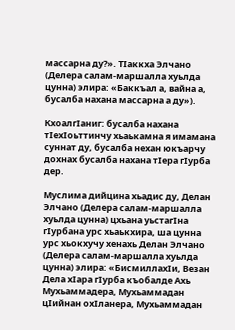массарна ду?». ТIаккха Элчано (Делера салам-маршалла хуьлда цунна) элира: «Баккъал а, вайна а, бусалба нахана массарна а ду»).

КхоалгIаниг: бусалба нахана тIехIоьттинчу хьаькамна я имамана суннат ду, бусалба нехан юкъарчу дохнах бусалба нахана тIера гIурба дер.

Муслима дийцина хьадис ду, Делан Элчано (Делера салам-маршалла хуьлда цунна) цхьана уьстагIна гIурбана урс хьаькхира, ша цунна урс хьокхучу хенахь Делан Элчано (Делера салам-маршалла хуьлда цунна) элира: «БисмиллахIи, Везан Дела хIара гIурба къобалде Ахь Мухьаммадера, Мухьаммадан цIийнан охIланера, Мухьаммадан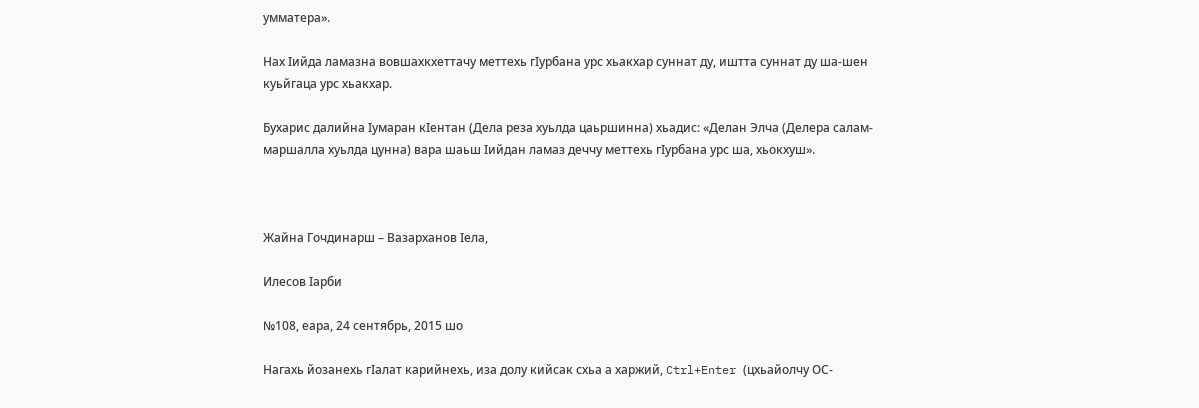умматера».

Нах Iийда ламазна вовшахкхеттачу меттехь гIурбана урс хьакхар суннат ду, иштта суннат ду ша-шен куьйгаца урс хьакхар.

Бухарис далийна Iумаран кIентан (Дела реза хуьлда цаьршинна) хьадис: «Делан Элча (Делера салам-маршалла хуьлда цунна) вара шаьш Iийдан ламаз деччу меттехь гIурбана урс ша, хьокхуш».



Жайна Гочдинарш – Вазарханов Iела,

Илесов Iарби

№108, еара, 24 сентябрь, 2015 шо

Нагахь йозанехь гIалат карийнехь, иза долу кийсак схьа а харжий, Ctrl+Enter (цхьайолчу ОС-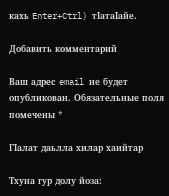кахь Enter+Ctrl) тIатаIайе.

Добавить комментарий

Ваш адрес email не будет опубликован. Обязательные поля помечены *

ГIалат даьлла хилар хаийтар

Тхуна гур долу йоза: